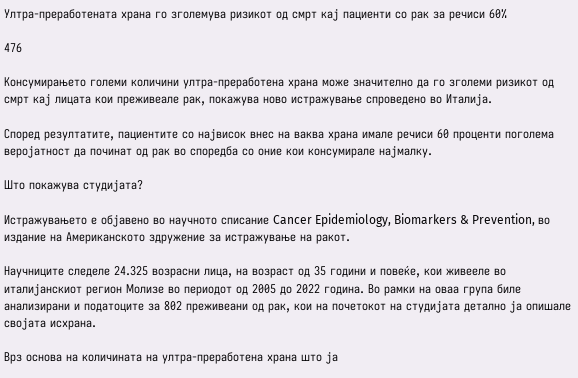Ултра-преработената храна го зголемува ризикот од смрт кај пациенти со рак за речиси 60%

476

Консумирањето големи количини ултра-преработена храна може значително да го зголеми ризикот од смрт кај лицата кои преживеале рак, покажува ново истражување спроведено во Италија.

Според резултатите, пациентите со највисок внес на ваква храна имале речиси 60 проценти поголема веројатност да починат од рак во споредба со оние кои консумирале најмалку.

Што покажува студијата?

Истражувањето е објавено во научното списание Cancer Epidemiology, Biomarkers & Prevention, во издание на Американското здружение за истражување на ракот.

Научниците следеле 24.325 возрасни лица, на возраст од 35 години и повеќе, кои живееле во италијанскиот регион Молизе во периодот од 2005 до 2022 година. Во рамки на оваа група биле анализирани и податоците за 802 преживеани од рак, кои на почетокот на студијата детално ја опишале својата исхрана.

Врз основа на количината на ултра-преработена храна што ја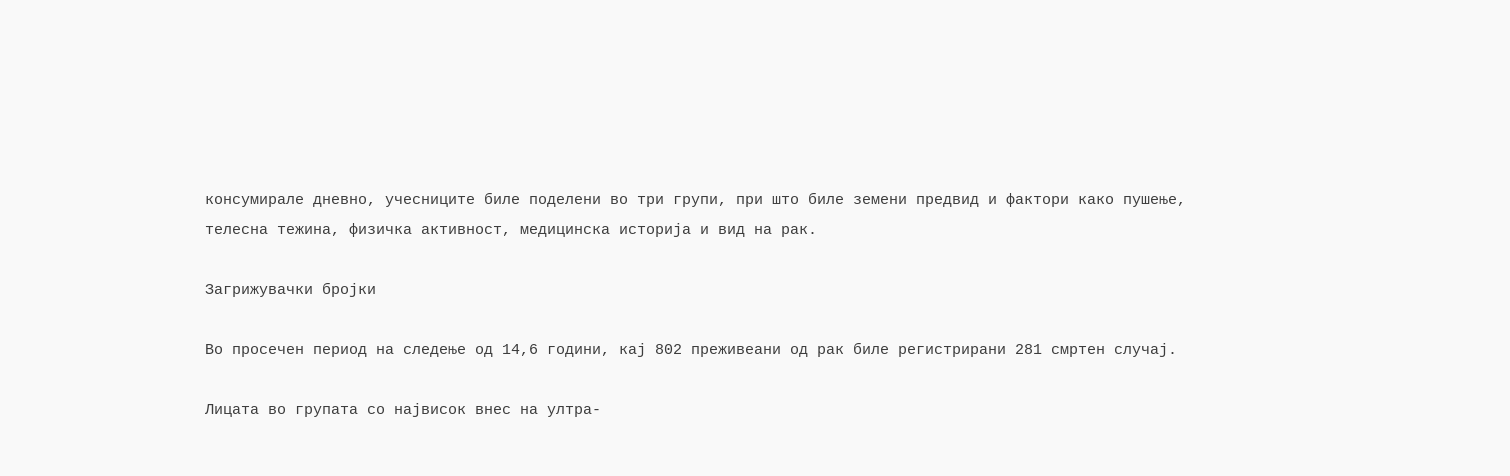консумирале дневно, учесниците биле поделени во три групи, при што биле земени предвид и фактори како пушење, телесна тежина, физичка активност, медицинска историја и вид на рак.

Загрижувачки бројки

Во просечен период на следење од 14,6 години, кај 802 преживеани од рак биле регистрирани 281 смртен случај.

Лицата во групата со највисок внес на ултра-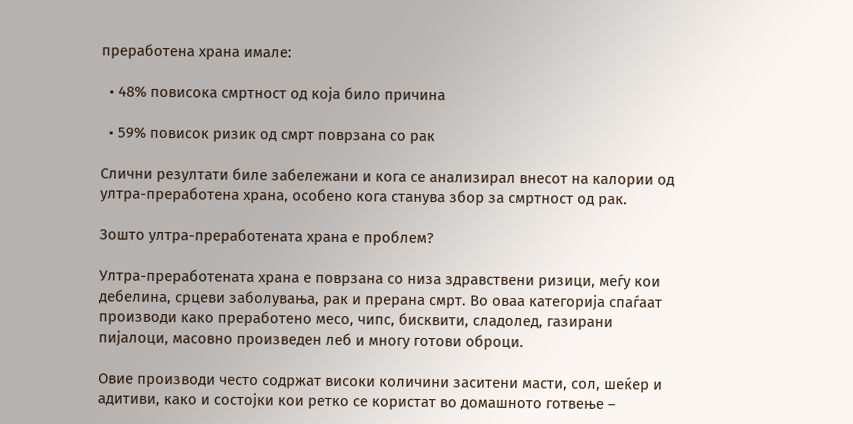преработена храна имале:

  • 48% повисока смртност од која било причина

  • 59% повисок ризик од смрт поврзана со рак

Слични резултати биле забележани и кога се анализирал внесот на калории од ултра-преработена храна, особено кога станува збор за смртност од рак.

Зошто ултра-преработената храна е проблем?

Ултра-преработената храна е поврзана со низа здравствени ризици, меѓу кои дебелина, срцеви заболувања, рак и прерана смрт. Во оваа категорија спаѓаат производи како преработено месо, чипс, бисквити, сладолед, газирани пијалоци, масовно произведен леб и многу готови оброци.

Овие производи често содржат високи количини заситени масти, сол, шеќер и адитиви, како и состојки кои ретко се користат во домашното готвење –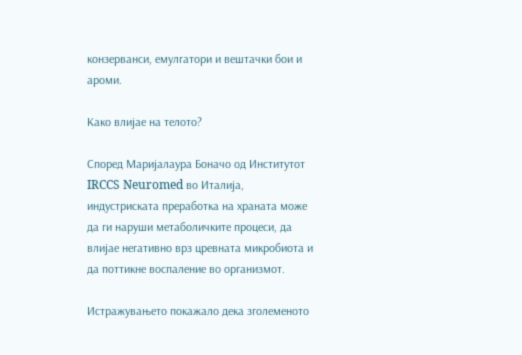конзерванси, емулгатори и вештачки бои и ароми.

Како влијае на телото?

Според Маријалаура Боначо од Институтот IRCCS Neuromed во Италија, индустриската преработка на храната може да ги наруши метаболичките процеси, да влијае негативно врз цревната микробиота и да поттикне воспаление во организмот.

Истражувањето покажало дека зголеменото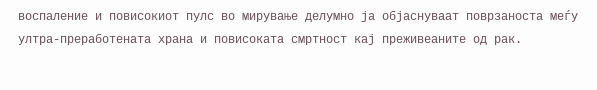воспаление и повисокиот пулс во мирување делумно ја објаснуваат поврзаноста меѓу ултра-преработената храна и повисоката смртност кај преживеаните од рак.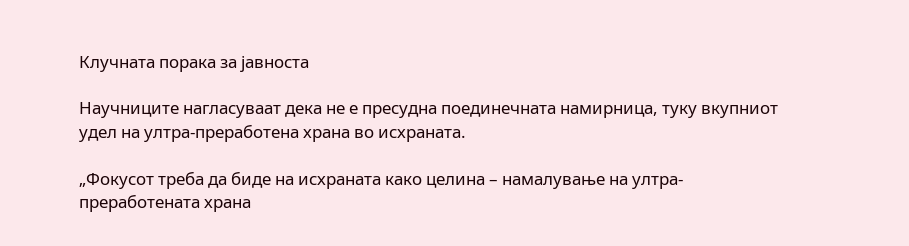Клучната порака за јавноста

Научниците нагласуваат дека не е пресудна поединечната намирница, туку вкупниот удел на ултра-преработена храна во исхраната.

„Фокусот треба да биде на исхраната како целина – намалување на ултра-преработената храна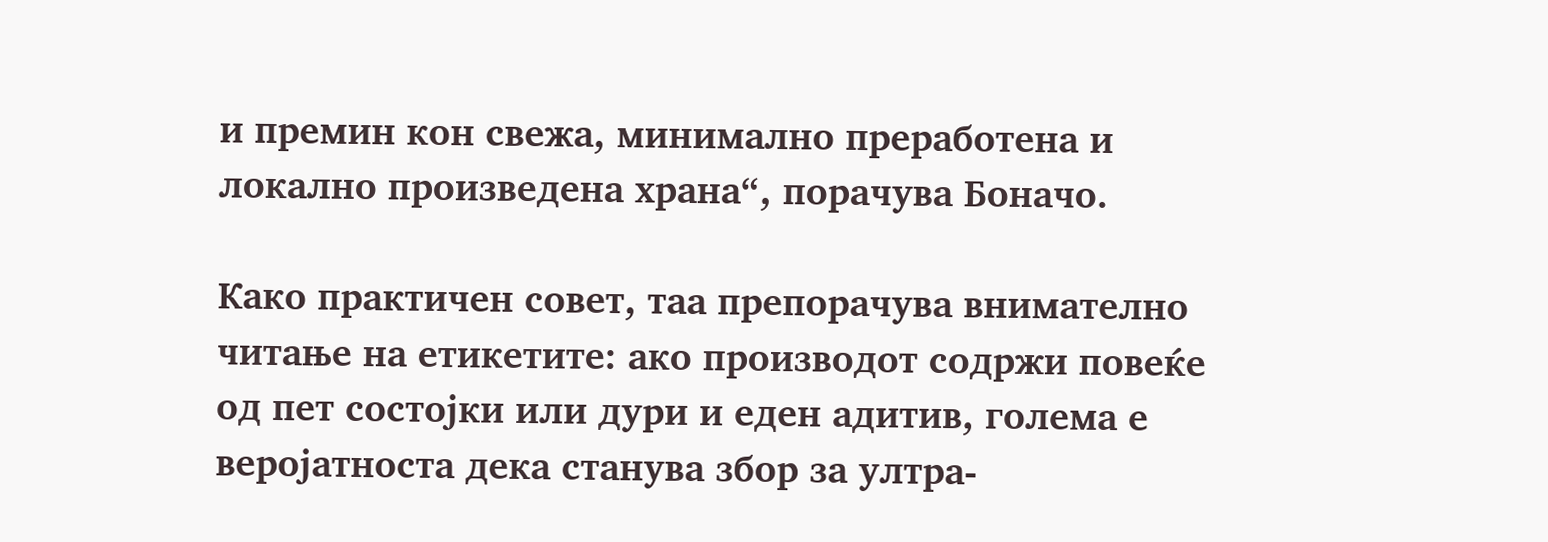и премин кон свежа, минимално преработена и локално произведена храна“, порачува Боначо.

Како практичен совет, таа препорачува внимателно читање на етикетите: ако производот содржи повеќе од пет состојки или дури и еден адитив, голема е веројатноста дека станува збор за ултра-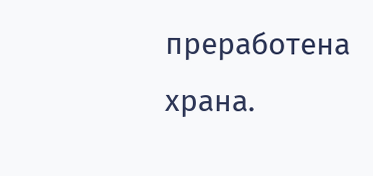преработена храна.